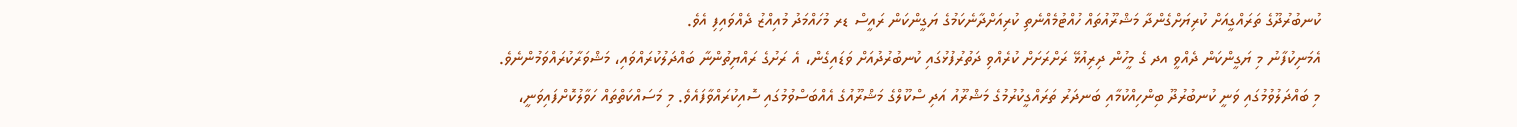ކުނބުރުދޫގެ ތަރައްގީއަށް ކުރިޔަށްގެންދާ މަޝްރޫއުތައް ހުއްޓުމެއްނެތި ކުރިއަށްދާނެކަމުގެ ޔަގީންކަން ރައީސް ޑރ މުހައްމަދު މުއިއްޒު ދެއްވައިފި އެވެ.
އެމަނިކުފާނު މި ޔަގީންކަން ދެއްވީ އދ ގެ މީހުން ދިރިއުޅޭ ރަށްރަށަށް ކުރެއްވި ދަތުރުފުޅުގައި ކުނބުރުދުއަށް ވަޑައިގެން، އެ ރަށުގެ ރައްޔިތުންނާ ބައްދަލުކުރައްވައި، މަޝްވަރާކުރައްވަމުންނެވެ.
މި ބައްދަލުވުމުގައި ވަނީ ކުނބުރުދޫ ބިންހިއްކުމާއި ބަނދަރު ތަރައްގީކުރުމުގެ މަޝްރޫއު އަދި ސްކޫލްގެ މަޝްރޫއުގެ އެއްބަސްވުމުގައި ސޮއިކުރައްވާފައެވެ. މި މަސައްކަތްތައް ހަވާލުކޮށްފައިވަނީ،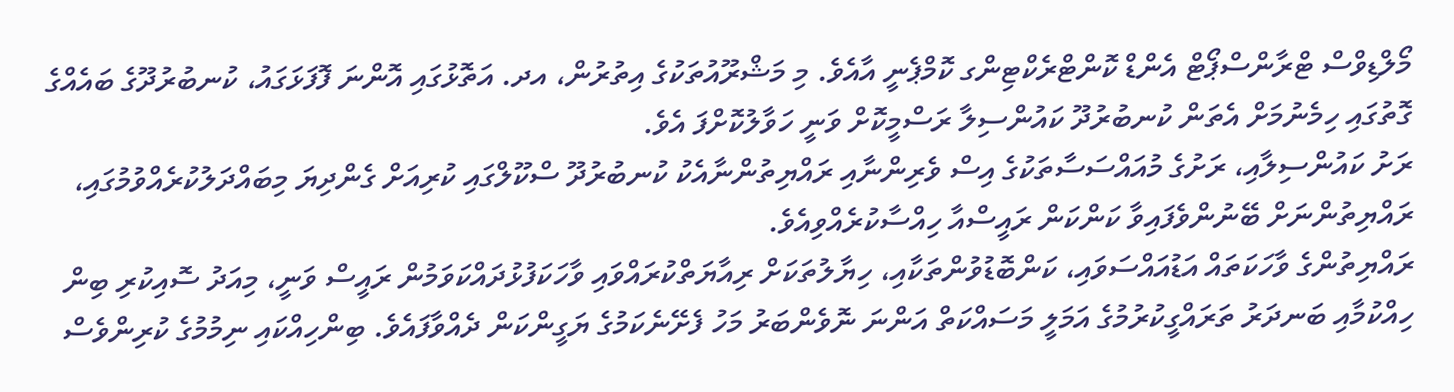މޯލްޑިވްސް ޓްރާންސްޕޯޓް އެންޑް ކޮންޓްރެކްޓިންގ ކޮމްޕެނީ އާއެވެ. މި މަޝްރޫއުތަކުގެ އިތުރުން، އދ. އަތޮޅުގައި އޮންނަ ފޮފަޅަގައު، ކުނބުރުދޫގެ ބައެއްގެ ގޮތުގައި ހިމެނުމަށް އެތަން ކުނބުރުދޫ ކައުންސިލާ ރަސްމީކޮށް ވަނީ ހަވާލުކޮށްފަ އެވެ.
ރަށު ކައުންސިލާއި، ރަށުގެ މުއައްސަސާތަކުގެ އިސް ވެރިންނާއި ރައްޔިތުންނާއެކު ކުނބުރުދޫ ސްކޫލްގައި ކުރިއަށް ގެންދިޔަ މިބައްދަލުކުރެއްވުމުގައި، ރައްޔިތުންނަށް ބޭނުންވެފައިވާ ކަންކަން ރައީސްއާ ހިއްސާކުރެއްވިއެވެ.
ރައްޔިތުންގެ ވާހަކަތައް އަޑުއައްސަވައި، ކަންބޮޑުވުންތަކާއި، ހިޔާލުތަކަށް ރިއާޔަތްކުރައްވައި ވާހަކަފުޅުދައްކަވަމުން ރައީސް ވަނީ، މިއަދު ސޮއިކުރި ބިން ހިއްކުމާއި ބަނދަރު ތަރައްގީކުރުމުގެ އަމަލީ މަސައްކަތް އަންނަ ނޮވެންބަރު މަހު ފެށޭނެކަމުގެ ޔަގީންކަން ދެއްވާފައެވެ. ބިންހިއްކައި ނިމުމުގެ ކުރިންވެސް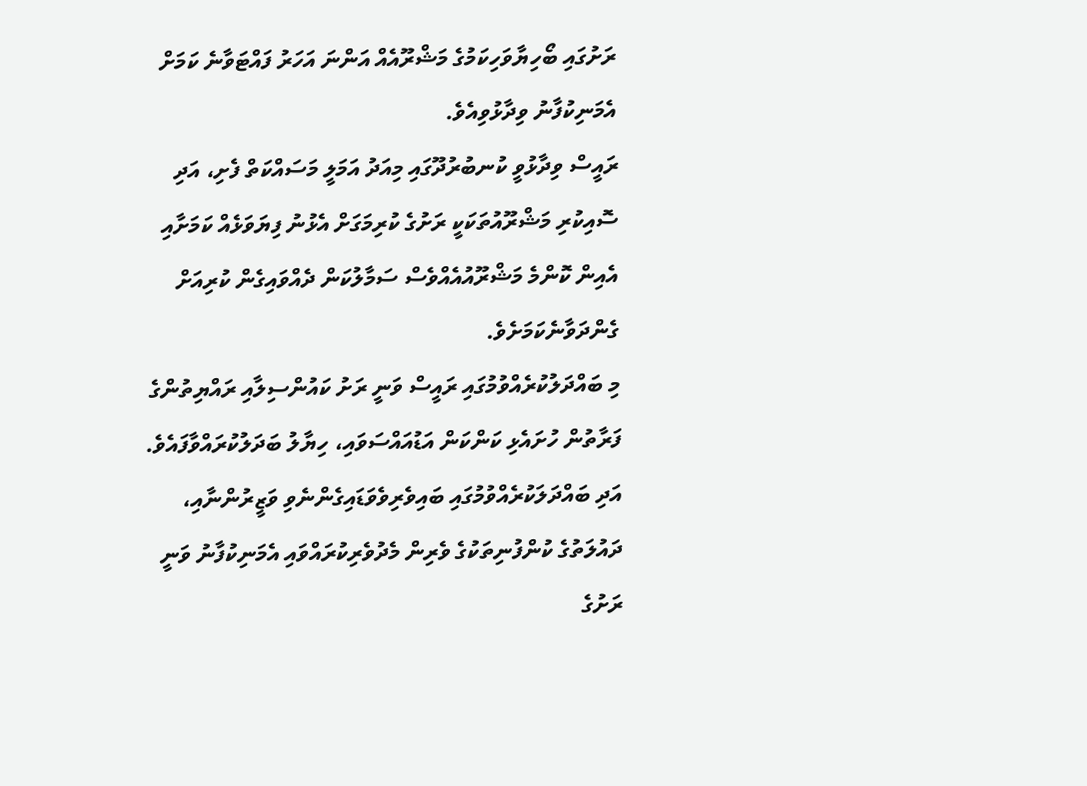ރަށުގައި ބޯހިޔާވަހިކަމުގެ މަޝްރޫއެއް އަންނަ އަހަރު ފައްޓަވާނެ ކަމަށް އެމަނިކުފާނު ވިދާޅުވިއެވެ.
ރައީސް ވިދާޅުވީ ކުނބުރުދޫގައި މިއަދު އަމަލީ މަސައްކަތް ފެށި، އަދި ސޮއިކުރި މަޝްރޫއުތަކަކީ ރަށުގެ ކުރިމަގަށް އެޅުނު ފިޔަވަޅެއް ކަމަށާއި އެއިން ކޮންމެ މަޝްރޫއުއެއްވެސް ސަމާލުކަން ދެއްވައިގެން ކުރިއަށް ގެންދަވާނެކަމަށެވެ.
މި ބައްދަލުކުރެއްވުމުގައި ރައީސް ވަނީ ރަށު ކައުންސިލާއި ރައްޔިތުންގެ ފަރާތުން ހުށައެޅި ކަންކަން އަޑުއައްސަވައި، ހިޔާލު ބަދަލުކުރައްވާފައެވެ. އަދި ބައްދަލަކުރެއްވުމުގައި ބައިވެރިވެވަޑައިގެންނެވި ވަޒީރުންނާއި، ދައުލަތުގެ ކުންފުނިތަކުގެ ވެރިން މެދުވެރިކުރައްވައި އެމަނިކުފާނު ވަނީ ރަށުގެ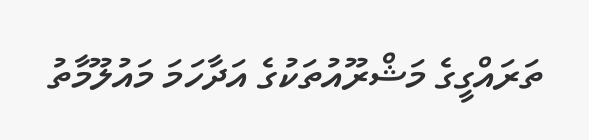ތަރައްގީގެ މަޝްރޫއުތަކުގެ އަދާހަމަ މައުލޫމާތު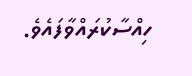ހިއްސާކުރައްވާފައެވެ.